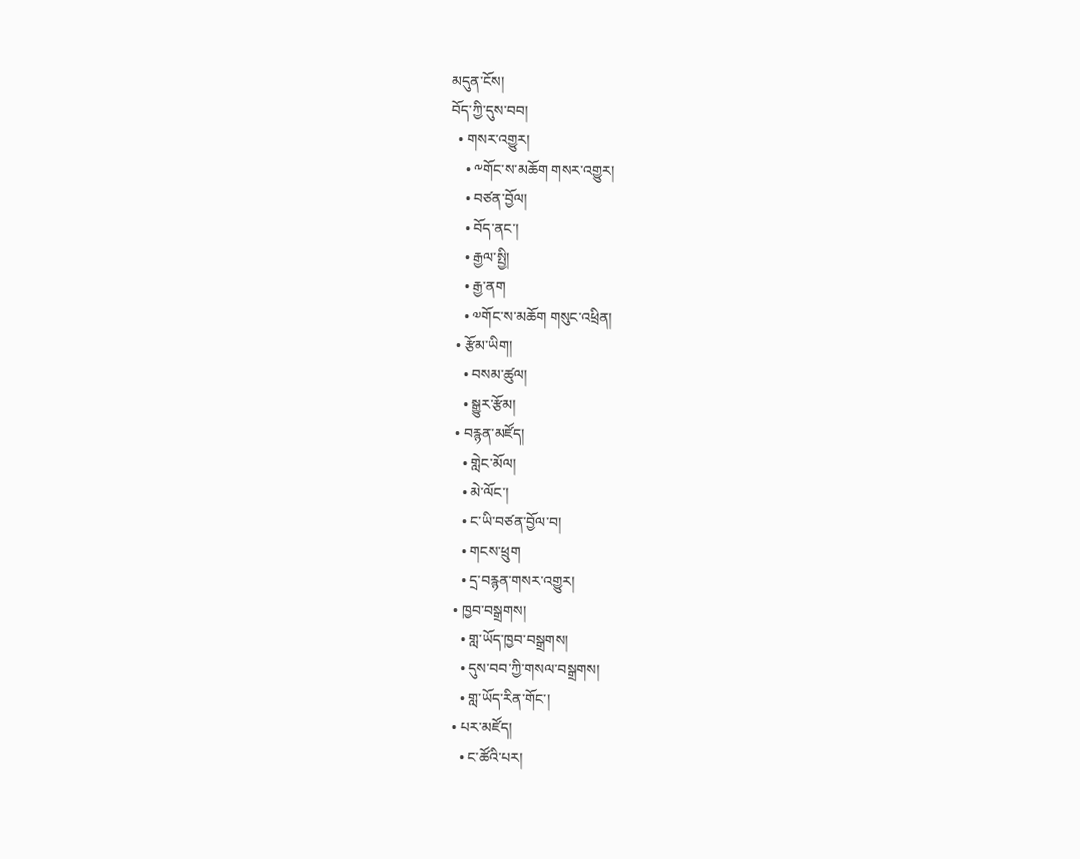མདུན་ངོས།
བོད་ཀྱི་དུས་བབ།
  • གསར་འགྱུར།
    • ༸གོང་ས་མཆོག གསར་འགྱུར།
    • བཙན་བྱོལ།
    • བོད་ནང་།
    • རྒྱལ་སྤྱི།
    • རྒྱ་ནག
    • ༧གོང་ས་མཆོག གསུང་འཕྲིན།
  • རྩོམ་ཡིག།
    • བསམ་ཚུལ།
    • སྒྱུར་རྩོམ།
  • བརྙན་མཛོད།
    • གླེང་མོལ།
    • མེ་ལོང་།
    • ང་ཡི་བཙན་བྱོལ་བ།
    • གངས་ཕྲུག
    • དྲ་བརྙན་གསར་འགྱུར།
  • ཁྱབ་བསྒྲགས།
    • གླ་ཡོད་ཁྱབ་བསྒྲགས།
    • དུས་བབ་ཀྱི་གསལ་བསྒྲགས།
    • གླ་ཡོད་རིན་གོང་།
  • པར་མཛོད།
    • ང་ཚོའི་པར།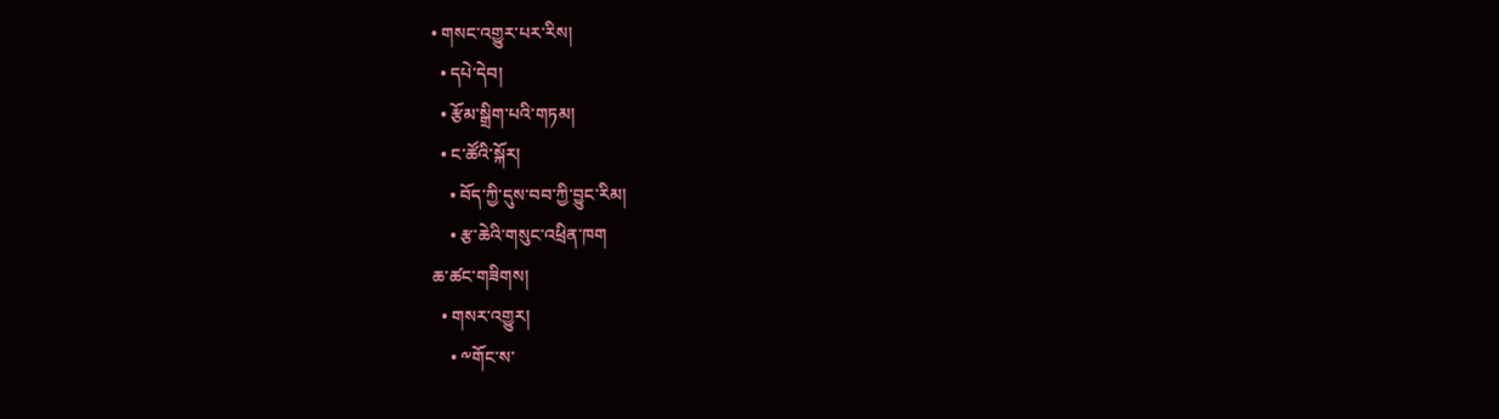• གསང་འགྱུར་པར་རིས།
  • དཔེ་དེབ།
  • རྩོམ་སྒྲིག་པའི་གཏམ།
  • ང་ཚོའི་སྐོར།
    • བོད་ཀྱི་དུས་བབ་ཀྱི་བྱུང་རིམ།
    • རྩ་ཆེའི་གསུང་འཕྲིན་ཁག
ཆ་ཚང་གཟིགས།
  • གསར་འགྱུར།
    • ༸གོང་ས་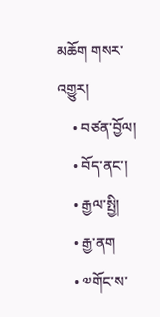མཆོག གསར་འགྱུར།
    • བཙན་བྱོལ།
    • བོད་ནང་།
    • རྒྱལ་སྤྱི།
    • རྒྱ་ནག
    • ༧གོང་ས་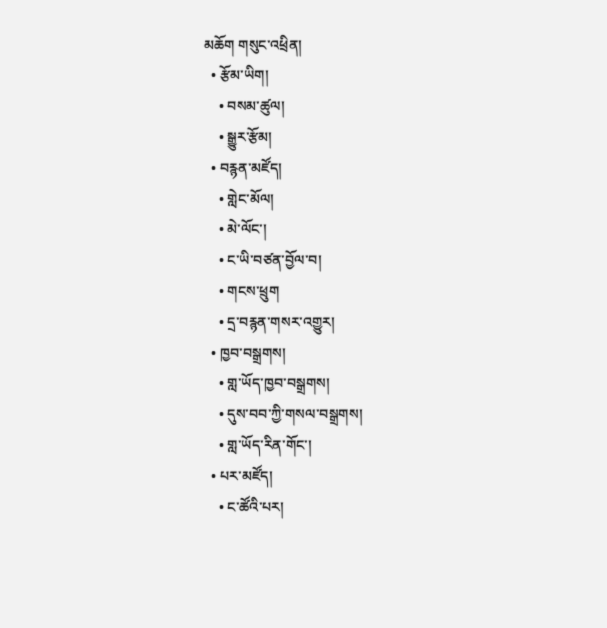མཆོག གསུང་འཕྲིན།
  • རྩོམ་ཡིག།
    • བསམ་ཚུལ།
    • སྒྱུར་རྩོམ།
  • བརྙན་མཛོད།
    • གླེང་མོལ།
    • མེ་ལོང་།
    • ང་ཡི་བཙན་བྱོལ་བ།
    • གངས་ཕྲུག
    • དྲ་བརྙན་གསར་འགྱུར།
  • ཁྱབ་བསྒྲགས།
    • གླ་ཡོད་ཁྱབ་བསྒྲགས།
    • དུས་བབ་ཀྱི་གསལ་བསྒྲགས།
    • གླ་ཡོད་རིན་གོང་།
  • པར་མཛོད།
    • ང་ཚོའི་པར།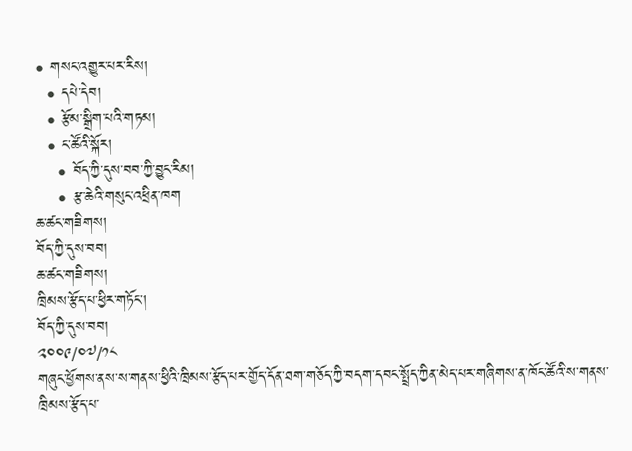• གསང་འགྱུར་པར་རིས།
  • དཔེ་དེབ།
  • རྩོམ་སྒྲིག་པའི་གཏམ།
  • ང་ཚོའི་སྐོར།
    • བོད་ཀྱི་དུས་བབ་ཀྱི་བྱུང་རིམ།
    • རྩ་ཆེའི་གསུང་འཕྲིན་ཁག
ཆ་ཚང་གཟིགས།
བོད་ཀྱི་དུས་བབ།
ཆ་ཚང་གཟིགས།
ཁྲིམས་རྩོད་པ་ཕྱིར་གཏོང་།
བོད་ཀྱི་དུས་བབ།
༢༠༠༩/༠༧/༡༨
གཞུང་ཕྱོགས་ནས་ས་གནས་ཕྱིའི་ཁྲིམས་རྩོད་པར་གྱོད་དོན་ཐག་གཅོད་ཀྱི་བདག་དབང་སྤྲོད་ཀྱིན་མེད་པར་གཞིགས་ན་ཁོང་ཚོའི་ས་གནས་ཁྲིམས་རྩོད་པ་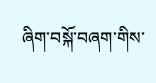ཞིག་བསྐོ་བཞག་གིས་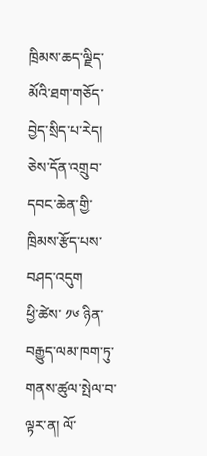ཁྲིམས་ཆད་ལྗིད་མོའི་ཐག་གཅོད་བྱེད་སྲིད་པ་རེད། ཅེས་དོན་འགྲུབ་དབང་ཆེན་གྱི་ཁྲིམས་རྩོད་པས་བཤད་འདུག
ཕྱི་ཚེས་ ༡༦ ཉིན་བརྒྱུད་ལམ་ཁག་ཏུ་གནས་ཚུལ་སྤེལ་བ་ལྟར་ན། ལོ་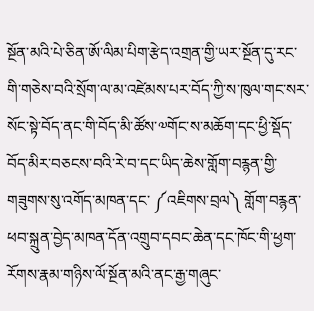སྔོན་མའི་པེ་ཅིན་ཨོ་ལིམ་པིག་རྩེད་འགྲན་གྱི་ཡར་སྔོན་དུ་རང་གི་གཅེས་བའི་སྲོག་ལ་མ་འཛེམས་པར་བོད་ཀྱི་ས་ཁུལ་གང་སར་སོང་སྟེ་བོད་ནང་གི་བོད་མི་ཚོས་༧གོང་ས་མཆོག་དང་ཕྱི་སྡོད་བོད་མིར་བཅངས་བའི་རེ་བ་དང་ཡིད་ཆེས་གློག་བརྙན་གྱི་གཟུགས་སུ་འགོད་མཁན་དང་ ༼འཇིགས་བྲལ༽ གློག་བརྙན་ཕབ་སྐྲུན་བྱེད་མཁན་དོན་འགྲུབ་དབང་ཆེན་དང་ཁོང་གི་ཕྱག་རོགས་རྣམ་གཉིས་ལོ་སྔོན་མའི་ནང་རྒྱ་གཞུང་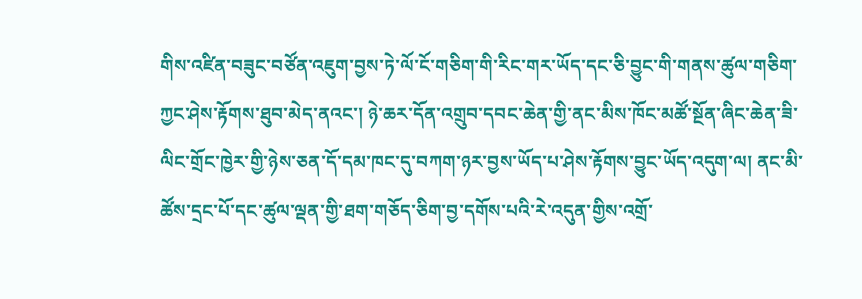གིས་འཛིན་བཟུང་བཙོན་འཇུག་བྱས་ཏེ་ལོ་ངོ་གཅིག་གི་རིང་གར་ཡོད་དང་ཅི་བྱུང་གི་གནས་ཚུལ་གཅིག་ཀྱང་ཤེས་རྟོགས་ཐུབ་མེད་ནའང་། ཉེ་ཆར་དོན་འགྲུབ་དབང་ཆེན་གྱི་ནང་མིས་ཁོང་མཚོ་སྔོན་ཞིང་ཆེན་ཟི་ལིང་གྲོང་ཁྱེར་གྱི་ཉེས་ཅན་དོ་དམ་ཁང་དུ་བཀག་ཉར་བྱས་ཡོད་པ་ཤེས་རྟོགས་བྱུང་ཡོད་འདུག་ལ། ནང་མི་ཚོས་དྲང་པོ་དང་ཚུལ་ལྡན་གྱི་ཐག་གཅོད་ཅིག་བྱ་དགོས་པའི་རེ་འདུན་གྱིས་འགྲོ་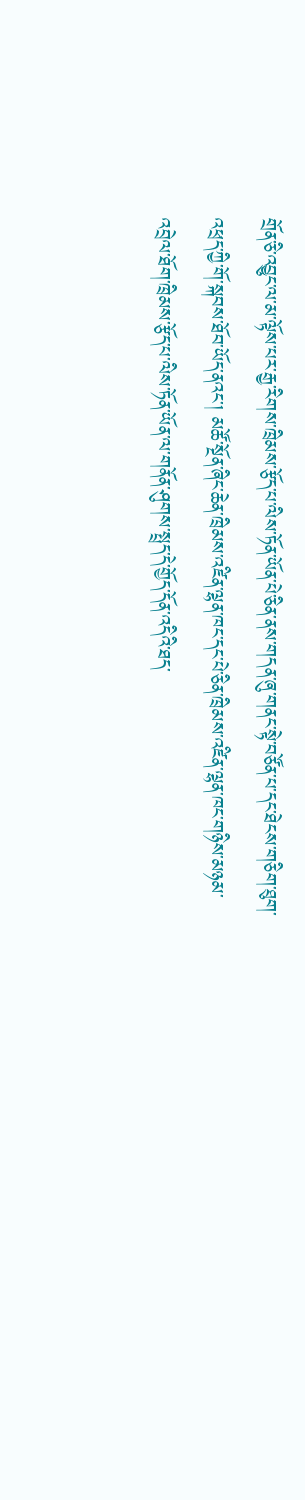གྲོན་ཅི་འབྱུང་ལ་མ་ལྟོས་པར་རྒྱ་རིགས་ཁྲིམས་རྩོད་པ་ལིས་ཏོན་ཡོན་པེ་ཅིན་ནས་གདན་ཞུ་གནང་སྟེ་བཙོན་པ་དང་ཐེངས་གཅིག་ཐུག་འཕྲད་ཀྱི་གོ་སྐབས་ཐོབ་ཡོད་ནའང་། མཚོ་སྔོན་ཞིང་ཆེན་ཁྲིམས་འཛིན་ལྷན་ཁང་དང་པེ་ཅིན་ཁྲིམས་འཛིན་ལྷན་ཁང་གཉིས་མཉམ་འབྲེལ་ཐོག་ཁྲིམས་རྩོད་པ་ལིས་ཏོན་ཡོན་ལ་གནོན་ཤུགས་སྤྲད་དེ་གྱོད་དོན་འདིའི་ཐད་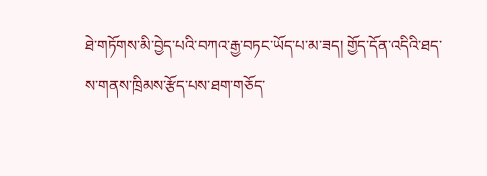ཐེ་གཏོགས་མི་བྱེད་པའི་བཀའ་རྒྱ་བཏང་ཡོད་པ་མ་ཟད། གྱོད་དོན་འདིའི་ཐད་ས་གནས་ཁྲིམས་རྩོད་པས་ཐག་གཅོད་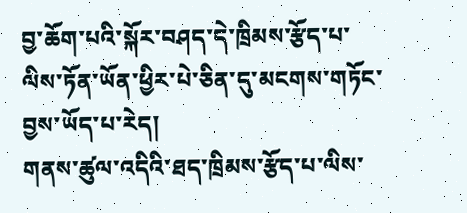བྱ་ཆོག་པའི་སྐོར་བཤད་དེ་ཁྲིམས་རྩོད་པ་ལིས་ཏོན་ཡོན་ཕྱིར་པེ་ཅིན་དུ་མངགས་གཏོང་བྱས་ཡོད་པ་རེད།
གནས་ཚུལ་འདིའི་ཐད་ཁྲིམས་རྩོད་པ་ལིས་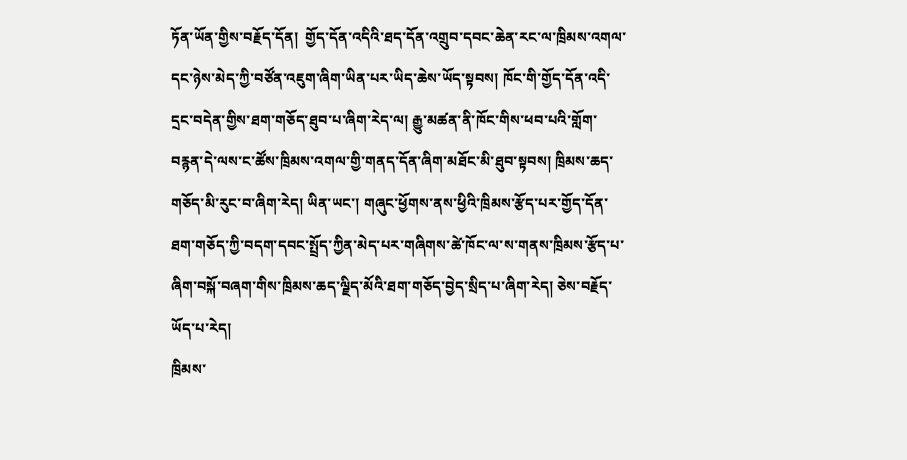ཏོན་ཡོན་གྱིས་བརྗོད་དོན།  གྱོད་དོན་འདིའི་ཐད་དོན་འགྲུབ་དབང་ཆེན་རང་ལ་ཁྲིམས་འགལ་དང་ཉེས་མེད་ཀྱི་བཙོན་འཇུག་ཞིག་ཡིན་པར་ཡིད་ཆེས་ཡོད་སྟབས། ཁོང་གི་གྱོད་དོན་འདི་དྲང་བདེན་གྱིས་ཐག་གཅོད་ཐུབ་པ་ཞིག་རེད་ལ། རྒྱུ་མཚན་ནི་ཁོང་གིས་ཕབ་པའི་གློག་བརྙན་དེ་ལས་ང་ཚོས་ཁྲིམས་འགལ་གྱི་གནད་དོན་ཞིག་མཐོང་མི་ཐུབ་སྟབས། ཁྲིམས་ཆད་གཅོད་མི་རུང་བ་ཞིག་རེད། ཡིན་ཡང་། གཞུང་ཕྱོགས་ནས་ཕྱིའི་ཁྲིམས་རྩོད་པར་གྱོད་དོན་ཐག་གཅོད་ཀྱི་བདག་དབང་སྤྲོད་ཀྱིན་མེད་པར་གཞིགས་ཚེ་ཁོང་ལ་ས་གནས་ཁྲིམས་རྩོད་པ་ཞིག་བསྐོ་བཞག་གིས་ཁྲིམས་ཆད་ལྗིད་མོའི་ཐག་གཅོད་བྱེད་སྲིད་པ་ཞིག་རེད། ཅེས་བརྗོད་ཡོད་པ་རེད།
ཁྲིམས་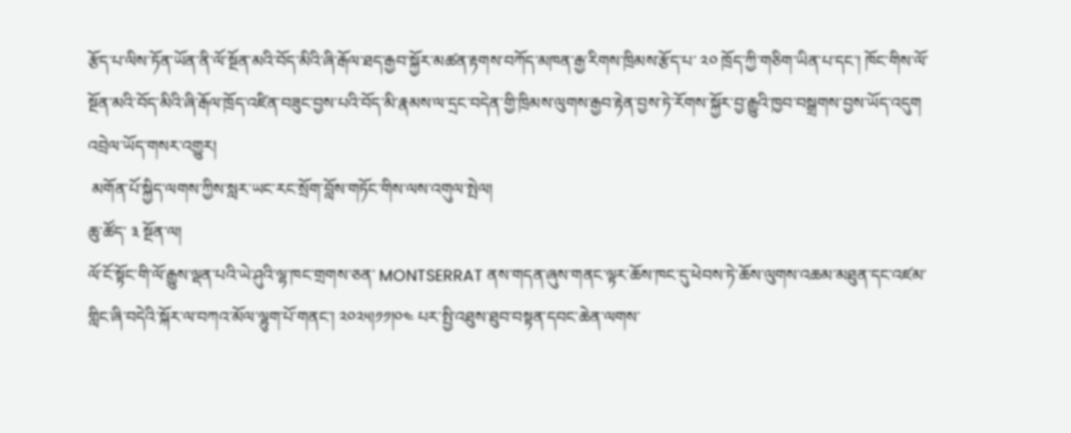རྩོད་པ་ལིས་ཏོན་ཡོན་ནི་ལོ་སྔོན་མའི་བོད་མིའི་ཞི་རྒོལ་ཐད་རྒྱབ་སྐྱོར་མཚན་རྟགས་བཀོད་མཁན་རྒྱ་རིགས་ཁྲིམས་རྩོད་པ་ ༢༠ ཁྲོད་ཀྱི་གཅིག་ཡིན་པ་དང་། ཁོང་གིས་ལོ་སྔོན་མའི་བོད་མིའི་ཞི་རྒོལ་ཁྲོད་འཛིན་བཟུང་བྱས་པའི་བོད་མི་རྣམས་ལ་དྲང་བདེན་གྱི་ཁྲིམས་ལུགས་རྒྱབ་རྟེན་བྱས་ཏེ་རོགས་སྐྱོར་བྱ་རྒྱུའི་ཁྱབ་བསྒྲགས་བྱས་ཡོད་འདུག
འབྲེལ་ཡོད་གསར་འགྱུར།
 མགོན་པོ་སྐྱིད་ལགས་ཀྱིས་སླར་ཡང་རང་སྲོག་བློས་གཏོང་གིས་ལས་འགུལ་སྤེལ།
ཆུ་ཚོད་ ༣ སྔོན་ལ།
ལོ་ངོ་སྟོང་གི་ལོ་རྒྱུས་ལྡན་པའི་ཡེ་ཤུའི་ལྷ་ཁང་གྲགས་ཅན་ MONTSERRAT ནས་གདན་ཞུས་གནང་ལྟར་ཆོས་ཁང་དུ་ཕེབས་ཏེ་ཆོས་ལུགས་འཆམ་མཐུན་དང་འཛམ་གླིང་ཞི་བདེའི་སྐོར་ལ་བཀའ་མོལ་ལྷུག་པོ་གནང་། ༢༠༢༥།༡༡།༠༤ པར་སྤྱི་འཐུས་ཐུབ་བསྟན་དབང་ཆེན་ལགས་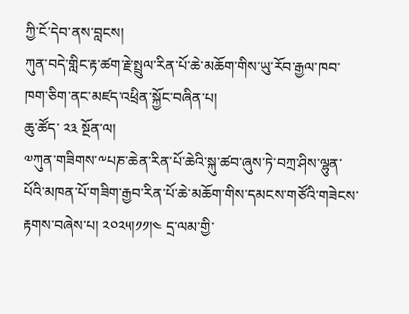ཀྱི་ངོ་དེབ་ནས་བླངས།
ཀུན་བདེ་གླིང་རྟ་ཚག་རྗེ་སྤྲུལ་རིན་པོ་ཆེ་མཆོག་གིས་ཡུ་རོབ་རྒྱལ་ཁབ་ཁག་ཅིག་ནང་མཛད་འཕྲིན་སྐྱོང་བཞིན་པ།
ཆུ་ཚོད་ ༢༣ སྔོན་ལ།
༧ཀུན་གཟིགས་༸པཎ་ཆེན་རིན་པོ་ཆེའི་སྐུ་ཚབ་ཞུས་ཏེ་བཀྲ་ཤིས་ལྷུན་པོའི་མཁན་པོ་གཟིག་རྒྱབ་རིན་པོ་ཆེ་མཆོག་གིས་དམངས་གཙོའི་གཟེངས་རྟགས་བཞེས་པ། ༢༠༢༥།༡༡།༤ དྲ་ལམ་གྱི་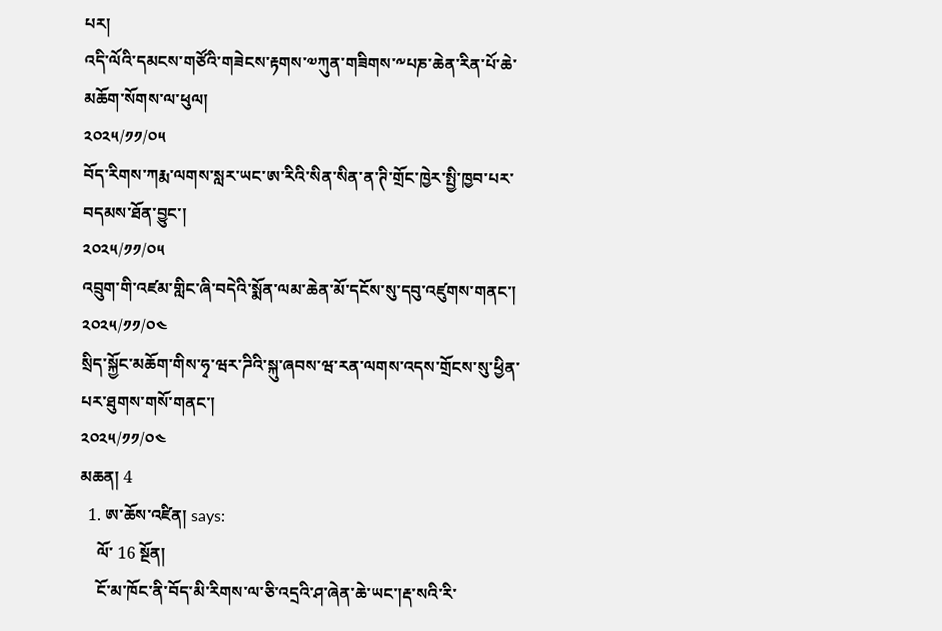པར།
འདི་ལོའི་དམངས་གཙོའི་གཟེངས་རྟགས་༧ཀུན་གཟིགས་༸པཎ་ཆེན་རིན་པོ་ཆེ་མཆོག་སོགས་ལ་ཕུལ།
༢༠༢༥/༡༡/༠༥
བོད་རིགས་ཀརྨ་ལགས་སླར་ཡང་ཨ་རིའི་སིན་སིན་ན་ཊི་གྲོང་ཁྱེར་སྤྱི་ཁྱབ་པར་བདམས་ཐོན་བྱུང་།
༢༠༢༥/༡༡/༠༥
འབྲུག་གི་འཛམ་གླིང་ཞི་བདེའི་སྨོན་ལམ་ཆེན་མོ་དངོས་སུ་དབུ་འཛུགས་གནང་།
༢༠༢༥/༡༡/༠༤
སྲིད་སྐྱོང་མཆོག་གིས་ཧྭ་ཝར་ཌིའི་སྐུ་ཞབས་ཝ་རན་ལགས་འདས་གྲོངས་སུ་ཕྱིན་པར་ཐུགས་གསོ་གནང་།
༢༠༢༥/༡༡/༠༤
མཆན། 4
  1. ཨ་ཆོས་འཛིན། says:
    ལོ་ 16 སྔོན།
    ངོ་མ་ཁོང་ནི་བོད་མི་རིགས་ལ་ཅི་འདྲའི་ཤ་ཞེན་ཆེ་ཡང་།རྡ་སའི་རི་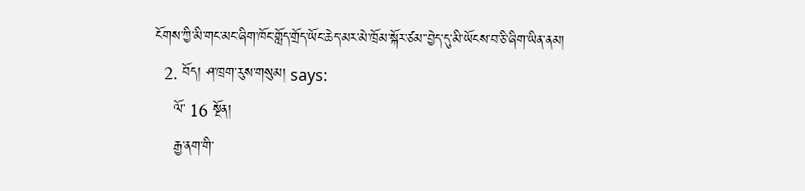ངོགས་ཀྱི་མི་གང་མང་ཞིག་ཁོང་གློད་གྲོད་ཡོང་ཆེད་མར་མེ་ཁྲོམ་སྐོར་ཙམ་་བྱེད་དུ་མི་ཡོངས་བ་ཅི་ཞིག་ཡིན་ནམ།
  2. བོད། ཤ་ཁྲག་རུས་གསུམ། says:
    ལོ་ 16 སྔོན།
    རྒྱ་ནག་གི་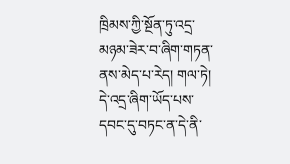ཁྲིམས་ཀྱི་སྔོན་ཏུ་འདྲ་མཉམ་ཟེར་བ་ཞིག་གཏན་ནས་མེད་པ་རེད། གལ་ཏེ། དེ་འདྲ་ཞིག་ཡོད་པས་དབང་དུ་བཏང་ན་དེ་ནི་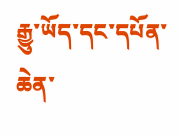རྒྱུ་ཡོད་དང་དཔོན་ཆེན་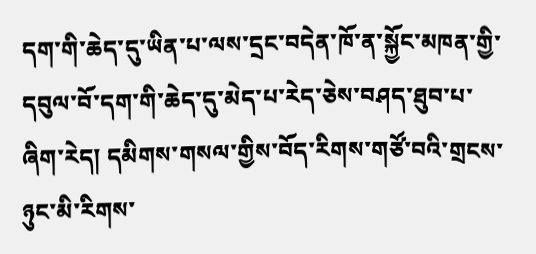དག་གི་ཆེད་དུ་ཡིན་པ་ལས་དྲང་བདེན་ཁོ་ན་སྐྱོང་མཁན་གྱི་དབུལ་བོ་དག་གི་ཆེད་དུ་མེད་པ་རེད་ཅེས་བཤད་ཐུབ་པ་ཞིག་རེད། དམིགས་གསལ་གྱིས་བོད་རིགས་གཙོ་བའི་གྲངས་ཉུང་མི་རིགས་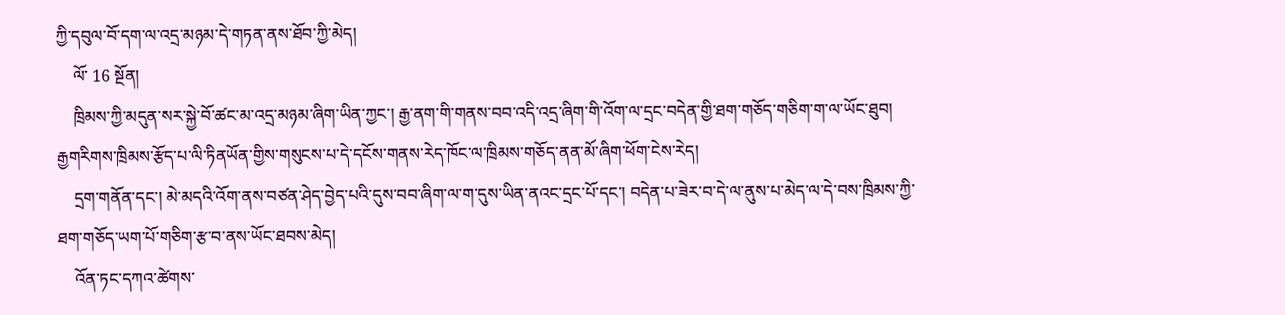ཀྱི་དབུལ་བོ་དག་ལ་འདྲ་མཉམ་དེ་གཏན་ནས་ཐོབ་ཀྱི་མེད།
    ལོ་ 16 སྔོན།
    ཁྲིམས་ཀྱི་མདུན་སར་སྐྱེ་བོ་ཚང་མ་འདྲ་མཉམ་ཞིག་ཡིན་ཀྱང་། རྒྱ་ནག་གི་གནས་བབ་འདི་འདྲ་ཞིག་གི་འོག་ལ་དྲང་བདེན་གྱི་ཐག་གཅོད་གཅིག་ག་ལ་ཡོང་ཐུབ། རྒྱགརིགས་ཁྲིམས་རྩོད་པ་ལི་ཏིནཡོན་གྱིས་གསུངས་པ་དེ་དངོས་གནས་རེད་ཁོང་ལ་ཁྲིམས་གཅོད་ནན་མོ་ཞིག་ཕོག་ངེས་རེད།
    དྲག་གནོན་དང་། མེ་མདའི་འོག་ནས་བཙན་ཤེད་བྱེད་པའི་དུས་བབ་ཞིག་ལ་ག་དུས་ཡིན་ནའང་དྲང་པོ་དང་། བདེན་པ་ཟེར་བ་དེ་ལ་ནུས་པ་མེད་ལ་དེ་བས་ཁྲིམས་ཀྱི་ཐག་གཅོད་ཡག་པོ་གཅིག་རྩ་བ་ནས་ཡོང་ཐབས་མེད།
    འོན་ཏང་དཀའ་ཚེགས་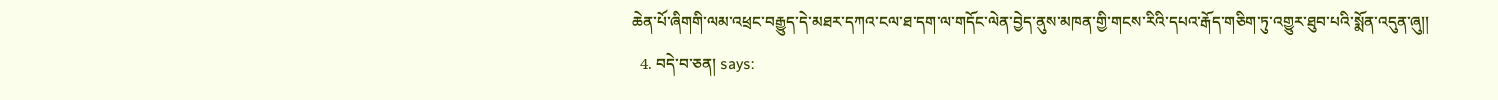ཆེན་པོ་ཞིགགི་ལམ་འཕྲང་བརྒྱུད་དེ་མཐར་དཀའ་ངལ་ཐ་དག་ལ་གདོང་ལེན་བྱེད་ནུས་མཁན་གྱི་གངས་རིའི་དཔའ་རྒོད་གཅིག་ཏུ་འགྱུར་ཐུབ་པའི་སྨོན་འདུན་ཞུ།།
  4. བདེ་བ་ཅན། says: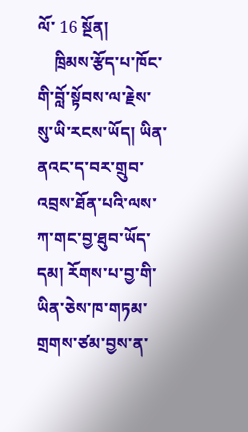ལོ་ 16 སྔོན།
    ཁྲིམས་རྩོད་པ་ཁོང་གི་བློ་སྟོབས་ལ་རྗེས་སུ་ཡི་རངས་ཡོད། ཡིན་ནའང་ད་བར་གྲུབ་འབྲས་ཐོན་པའི་ལས་ཀ་གང་བྱ་ཐུབ་ཡོད་དམ། རོགས་པ་བྱ་གི་ཡིན་ཅེས་ཁ་གཏམ་གྲགས་ཙམ་བྱས་ན་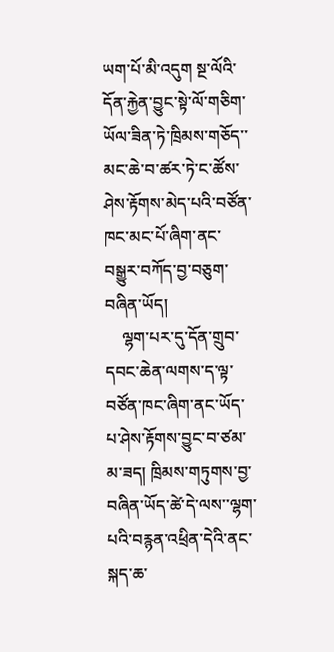ཡག་པོ་མི་འདུག སྔ་ལོའི་དོན་རྐྱེན་བྱུང་སྟེ་ལོ་གཅིག་ཡོལ་ཟིན་ཏེ་ཁྲིམས་གཅོད་་མང་ཆེ་བ་ཚར་ཏེ་ང་ཚོས་ཤེས་རྟོགས་མེད་པའི་བཙོན་ཁང་མང་པོ་ཞིག་ནང་བསྒྱུར་བཀོད་བྱ་བཅུག་བཞིན་ཡོད།
    ལྷག་པར་དུ་དོན་གྲུབ་དབང་ཆེན་ལགས་ད་ལྟ་བཙོན་ཁང་ཞིག་ནང་ཡོད་པ་ཤེས་རྟོགས་བྱུང་བ་ཙམ་མ་ཟད། ཁྲིམས་གཏུགས་བྱ་བཞིན་ཡོད་ཚེ་དེ་ལས་་ལྷག་པའི་བརྙན་འཕྲིན་དེའི་ནང་སྐད་ཆ་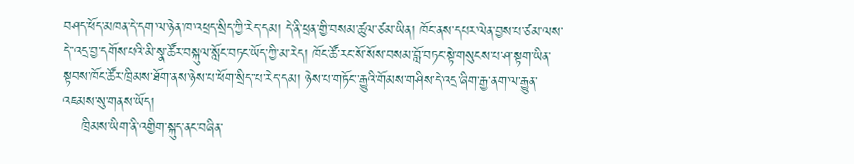བཤད་ཕོད་མཁན་དེ་དག་ལ་ཉེན་ཁ་འཕྲད་སྲིད་ཀྱི་རེད་དམ། དེ་ནི་ཕྲན་གྱི་བསམ་ཚུལ་ཙམ་ཡིན། ཁོང་ནས་དཔར་ལེན་བྱས་པ་ཙམ་ལས་དེ་་འདྲ་བྱ་དགོས་པའི་མི་སྣ་ཚོར་བསྐུལ་སློང་བཏང་ཡོད་ཀྱི་མ་རེད། ཁོང་ཚོ་རང་སོ་སོས་བསམ་བློ་བཏང་སྟེ་གསུངས་པ་ཤ་སྟག་ཡིན་སྟབས་ཁོང་ཚོར་ཁྲིམས་ཐོག་ནས་ཉེས་པ་ཕོག་སྲིད་་པ་རེད་དམ། ཉེས་པ་གཏོང་་རྒྱུའི་གོམས་གཤིས་དེ་འདྲ་ཞིག་རྒྱ་ནག་ལ་རྒྱུན་འཇམས་སུ་གནས་ཡོད།
    ཁྲིམས་ཡིག་ནི་འགྱིག་སྐུད་ནང་བཞིན་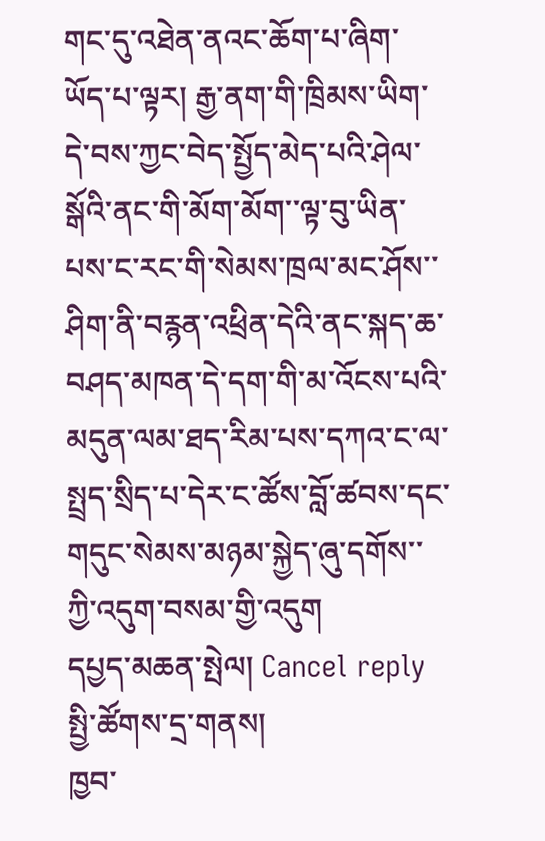གང་དུ་འཐེན་ནའང་ཆོག་པ་ཞིག་ཡོད་པ་ལྟར། རྒྱ་ནག་གི་ཁྲིམས་ཡིག་དེ་བས་ཀྱང་བེད་སྤྱོད་མེད་པའི་ཤེལ་སྒོའི་ནང་གི་མོག་མོག་་ལྟ་བུ་ཡིན་པས་ང་རང་གི་སེམས་ཁྲལ་མང་ཤོས་་ཤིག་ནི་བརྙན་འཕྲིན་དེའི་ནང་སྐད་ཆ་བཤད་མཁན་དེ་དག་གི་མ་འོངས་པའི་མདུན་ལམ་ཐད་རིམ་པས་དཀའ་ང་ལ་སྤྲད་སྲིད་པ་དེར་ང་ཚོས་བློ་ཚབས་དང་གདུང་སེམས་མཉམ་སྐྱེད་ཞུ་དགོས་་ཀྱི་འདུག་བསམ་གྱི་འདུག
དཔྱད་མཆན་སྤེལ། Cancel reply
སྤྱི་ཚོགས་དྲ་གནས།
ཁྱབ་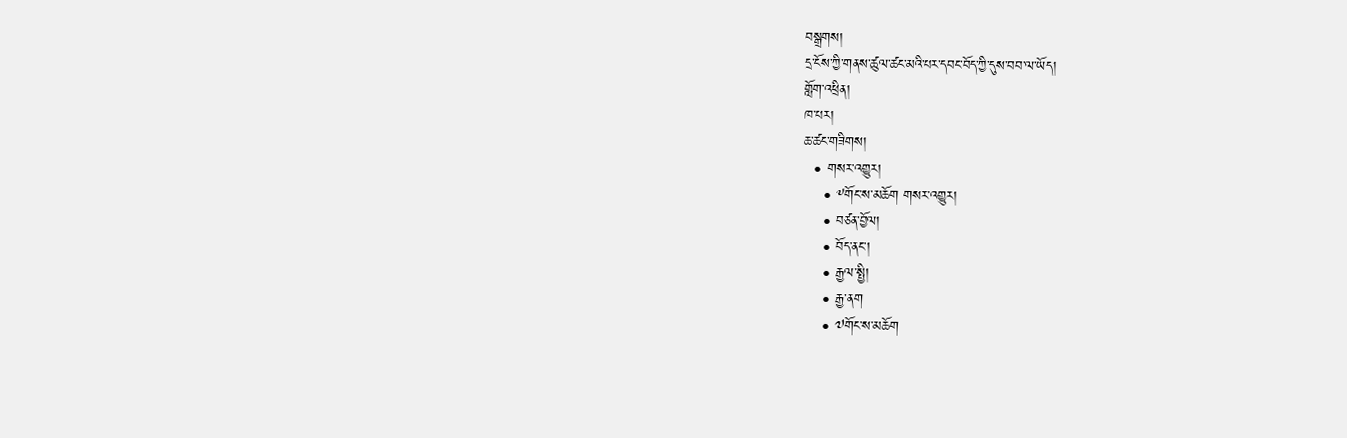བསྒྲགས།
དྲ་ངོས་ཀྱི་གནས་ཚུལ་ཚང་མའི་པར་དབང་བོད་ཀྱི་དུས་བབ་ལ་ཡོད།
གློག་འཕྲིན།
ཁ་པར།
ཆ་ཚང་གཟིགས།
  • གསར་འགྱུར།
    • ༸གོང་ས་མཆོག གསར་འགྱུར།
    • བཙན་བྱོལ།
    • བོད་ནང་།
    • རྒྱལ་སྤྱི།
    • རྒྱ་ནག
    • ༧གོང་ས་མཆོག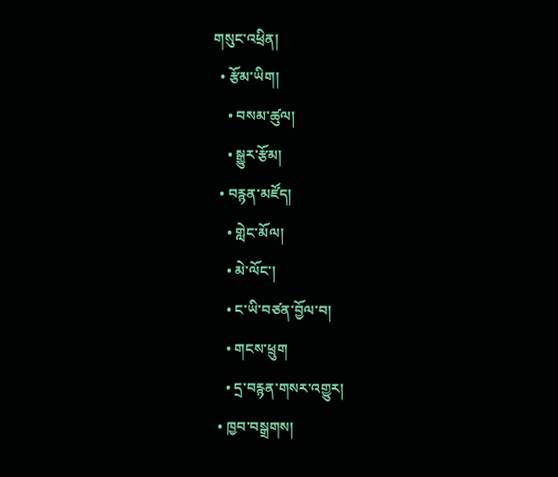གསུང་འཕྲིན།
  • རྩོམ་ཡིག།
    • བསམ་ཚུལ།
    • སྒྱུར་རྩོམ།
  • བརྙན་མཛོད།
    • གླེང་མོལ།
    • མེ་ལོང་།
    • ང་ཡི་བཙན་བྱོལ་བ།
    • གངས་ཕྲུག
    • དྲ་བརྙན་གསར་འགྱུར།
  • ཁྱབ་བསྒྲགས།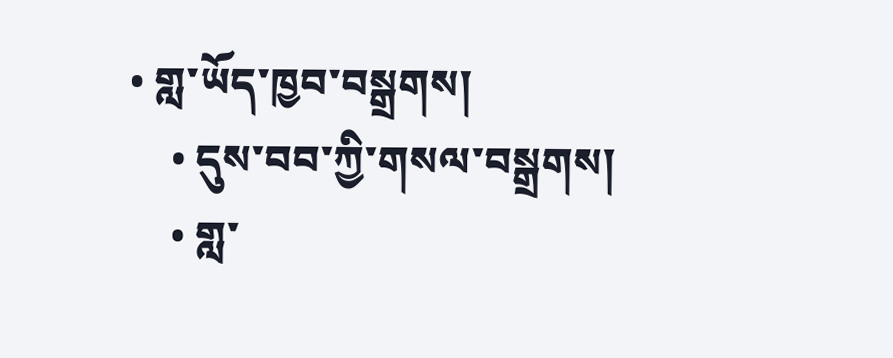• གླ་ཡོད་ཁྱབ་བསྒྲགས།
    • དུས་བབ་ཀྱི་གསལ་བསྒྲགས།
    • གླ་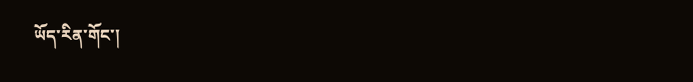ཡོད་རིན་གོང་།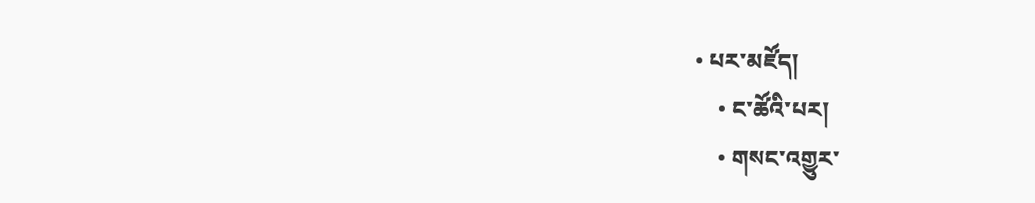• པར་མཛོད།
    • ང་ཚོའི་པར།
    • གསང་འགྱུར་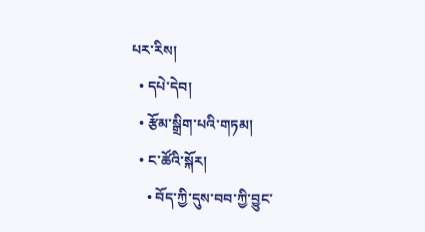པར་རིས།
  • དཔེ་དེབ།
  • རྩོམ་སྒྲིག་པའི་གཏམ།
  • ང་ཚོའི་སྐོར།
    • བོད་ཀྱི་དུས་བབ་ཀྱི་བྱུང་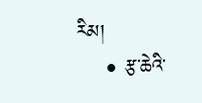རིམ།
    • རྩ་ཆེའི་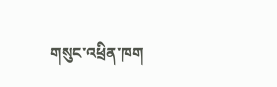གསུང་འཕྲིན་ཁག